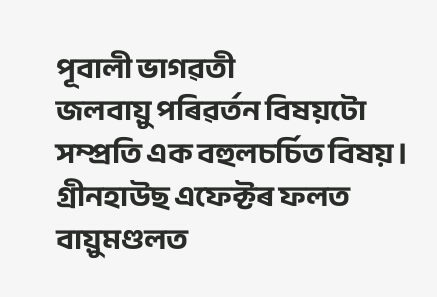পূবালী ভাগৱতী
জলবায়ু পৰিৱৰ্তন বিষয়টো সম্প্রতি এক বহুলচর্চিত বিষয়। গ্রীনহাউছ এফেক্টৰ ফলত বায়ুমণ্ডলত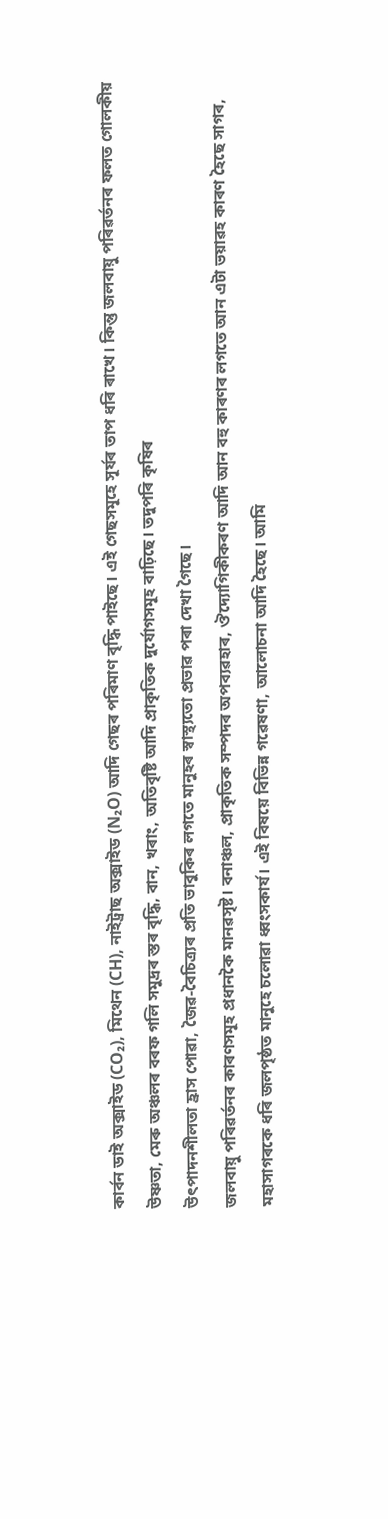কার্বন ডাই অক্সাইড (CO₂), মিথেন (CH), নাইট্রাছ অক্সাইড (N₂O) আদি গেছৰ পৰিমাণ বৃদ্ধি পাইছে। এই গেছসমূহে সূৰ্যৰ তাপ ধৰি ৰাখে। কিন্তু জলবায়ু পৰিৱৰ্তনৰ ফলত গোলকীয় উষ্ণতা, মেৰু অঞ্চলৰ বৰফ গলি সমুদ্ৰৰ স্তৰ বৃদ্ধি, বান, খৰাং, অতিবৃষ্টি আদি প্রাকৃতিক দুর্যোগসমূহ বাঢ়িছে। তদুপৰি কৃষিৰ
উৎপাদনশীলতা হ্রাস পোৱা, জৈৱ-বৈচিত্র্যৰ প্ৰতি ভাবুকিৰ লগতে মানুহৰ স্বাস্থ্যতো প্ৰভাৱ পৰা দেখা গৈছে।
জলবায়ু পৰিৱৰ্তনৰ কাৰণসমূহ প্ৰধানকৈ মানৱসৃষ্ট। বনাঞ্চল, প্রাকৃতিক সম্পদৰ অপব্যৱহাৰ, ঔদ্যোগিকীকৰণ আদি আন বহু কাৰণৰ লগতে আন এটা ভয়াৱহ কাৰণ হৈছে সাগৰ, মহাসাগৰকে ধৰি জলপৃষ্ঠত মানুহে চলোৱা ধ্বংসকাৰ্য। এই বিষয়ে বিভিন্ন গৱেষণা, আলোচনা আদি হৈছে। আমি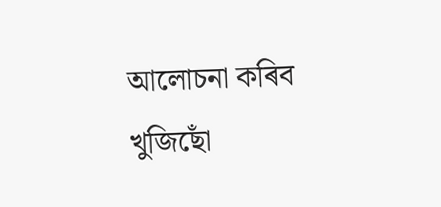আলোচনা কৰিব খুজিছোঁ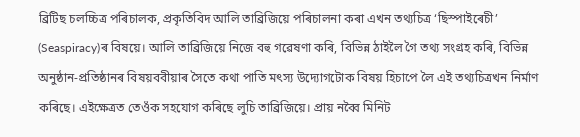ব্ৰিটিছ চলচ্চিত্ৰ পৰিচালক, প্রকৃতিবিদ আলি তাব্রিজিয়ে পৰিচালনা কৰা এখন তথ্যচিত্র ‘ছিস্পাইৰেচী’ (Seaspiracy)ৰ বিষয়ে। আলি তাব্রিজিয়ে নিজে বহু গৱেষণা কৰি, বিভিন্ন ঠাইলৈ গৈ তথ্য সংগ্ৰহ কৰি, বিভিন্ন অনুষ্ঠান-প্রতিষ্ঠানৰ বিষয়ববীয়াৰ সৈতে কথা পাতি মৎস্য উদ্যোগটোক বিষয় হিচাপে লৈ এই তথ্যচিত্রখন নির্মাণ কৰিছে। এইক্ষেত্ৰত তেওঁক সহযোগ কৰিছে লুচি তাব্রিজিয়ে। প্রায় নব্বৈ মিনিট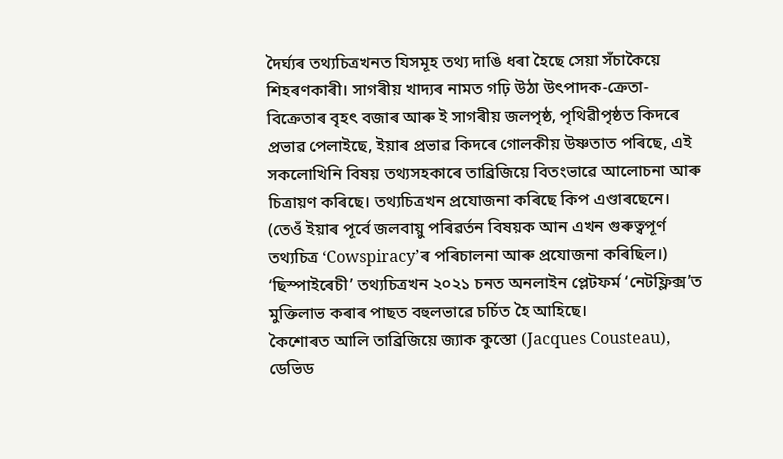দৈৰ্ঘ্যৰ তথ্যচিত্ৰখনত যিসমূহ তথ্য দাঙি ধৰা হৈছে সেয়া সঁচাকৈয়ে শিহৰণকাৰী। সাগৰীয় খাদ্যৰ নামত গঢ়ি উঠা উৎপাদক-ক্রেতা-বিক্রেতাৰ বৃহৎ বজাৰ আৰু ই সাগৰীয় জলপৃষ্ঠ, পৃথিৱীপৃষ্ঠত কিদৰে প্ৰভাৱ পেলাইছে, ইয়াৰ প্ৰভাৱ কিদৰে গোলকীয় উষ্ণতাত পৰিছে, এই সকলোখিনি বিষয় তথ্যসহকাৰে তাব্রিজিয়ে বিতংভাৱে আলোচনা আৰু চিত্রায়ণ কৰিছে। তথ্যচিত্ৰখন প্রযোজনা কৰিছে কিপ এণ্ডাৰছেনে। (তেওঁ ইয়াৰ পূৰ্বে জলবায়ু পৰিৱৰ্তন বিষয়ক আন এখন গুৰুত্বপূর্ণ তথ্যচিত্র ‘Cowspiracy’ৰ পৰিচালনা আৰু প্রযোজনা কৰিছিল।) ‘ছিস্পাইৰেচী’ তথ্যচিত্ৰখন ২০২১ চনত অনলাইন প্লেটফর্ম ‘নেটফ্লিক্স’ত মুক্তিলাভ কৰাৰ পাছত বহুলভাৱে চৰ্চিত হৈ আহিছে।
কৈশোৰত আলি তাব্রিজিয়ে জ্যাক কুস্তো (Jacques Cousteau), ডেভিড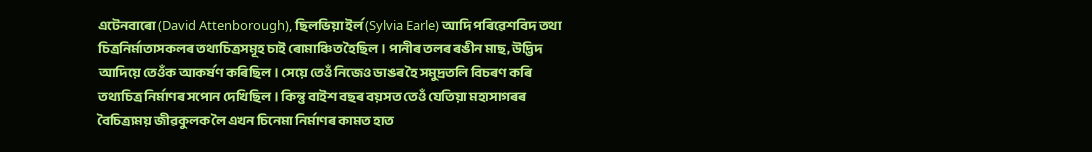এটেনবাৰো (David Attenborough), ছিলভিয়া ইর্ল (Sylvia Earle) আদি পৰিৱেশবিদ তথা চিত্রনির্মাতাসকলৰ তথ্যচিত্ৰসমূহ চাই ৰোমাঞ্চিত হৈছিল। পানীৰ তলৰ ৰঙীন মাছ, উদ্ভিদ আদিয়ে তেওঁক আকর্ষণ কৰিছিল। সেয়ে তেওঁ নিজেও ডাঙৰ হৈ সমুদ্রতলি বিচৰণ কৰি তথ্যচিত্ৰ নিৰ্মাণৰ সপোন দেখিছিল। কিন্তু বাইশ বছৰ বয়সত তেওঁ যেতিয়া মহাসাগৰৰ বৈচিত্র্যময় জীৱকুলক লৈ এখন চিনেমা নির্মাণৰ কামত হাত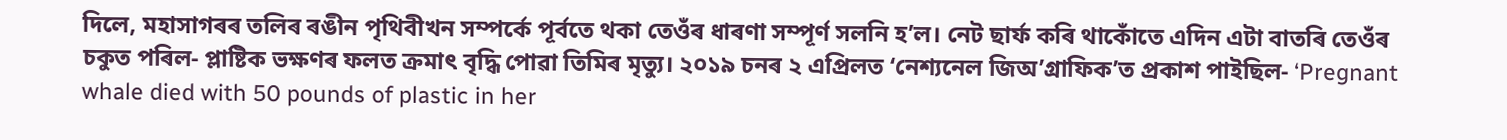দিলে, মহাসাগৰৰ তলিৰ ৰঙীন পৃথিবীখন সম্পর্কে পূৰ্বতে থকা তেওঁৰ ধাৰণা সম্পূর্ণ সলনি হ’ল। নেট ছার্ফ কৰি থাকোঁতে এদিন এটা বাতৰি তেওঁৰ চকুত পৰিল- প্লাষ্টিক ভক্ষণৰ ফলত ক্ৰমাৎ বৃদ্ধি পোৱা তিমিৰ মৃত্যু। ২০১৯ চনৰ ২ এপ্রিলত ‘নেশ্যনেল জিঅ’গ্রাফিক’ত প্রকাশ পাইছিল- ‘Pregnant whale died with 50 pounds of plastic in her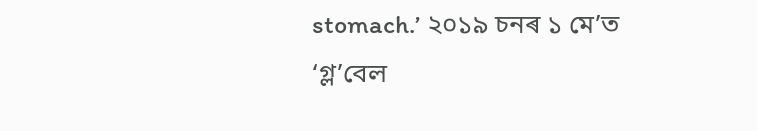stomach.’ ২০১৯ চনৰ ১ মে’ত ‘গ্ল’বেল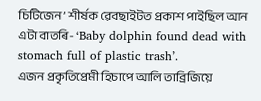চিটিজেন’ শীর্ষক ৱেবছাইটত প্রকাশ পাইছিল আন এটা বাতৰি- ‘Baby dolphin found dead with stomach full of plastic trash’.
এজন প্রকৃতিপ্রেমী হিচাপে আলি তাব্রিজিয়ে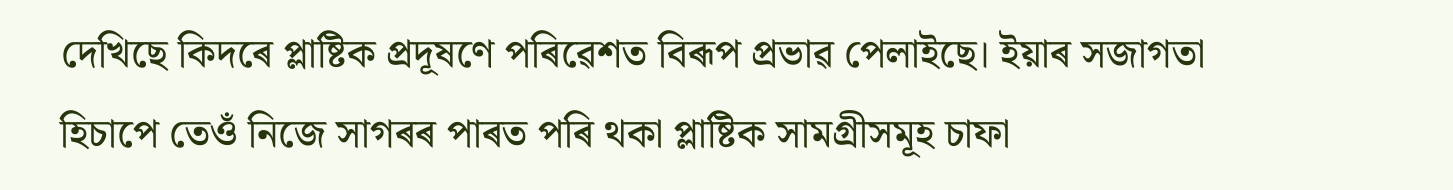দেখিছে কিদৰে প্লাষ্টিক প্রদূষণে পৰিৱেশত বিৰূপ প্ৰভাৱ পেলাইছে। ইয়াৰ সজাগতা হিচাপে তেওঁ নিজে সাগৰৰ পাৰত পৰি থকা প্লাষ্টিক সামগ্ৰীসমূহ চাফা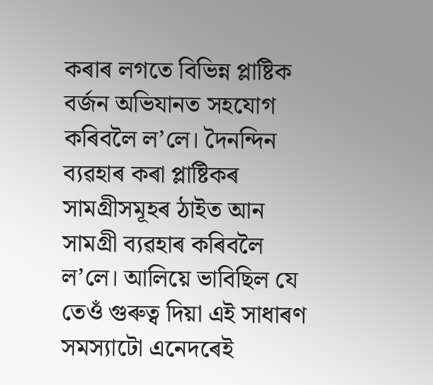কৰাৰ লগতে বিভিন্ন প্লাষ্টিক বর্জন অভিযানত সহযোগ কৰিবলৈ ল’লে। দৈনন্দিন ব্যৱহাৰ কৰা প্লাষ্টিকৰ সামগ্ৰীসমূহৰ ঠাইত আন সামগ্ৰী ব্যৱহাৰ কৰিবলৈ ল’লে। আলিয়ে ভাবিছিল যে তেওঁ গুৰুত্ব দিয়া এই সাধাৰণ সমস্যাটো এনেদৰেই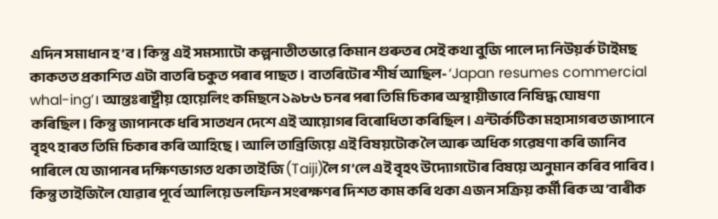এদিন সমাধান হ’ব। কিন্তু এই সমস্যাটো কল্পনাতীতভাৱে কিমান গুৰুতৰ সেই কথা বুজি পালে দ্য নিউয়র্ক টাইমছ কাকতত প্রকাশিত এটা বাতৰি চকুত পৰাৰ পাছত। বাতৰিটোৰ শীৰ্ষ আছিল- ‘Japan resumes commercial whal-ing’। আন্তঃৰাষ্ট্ৰীয় হোয়েলিং কমিছনে ১৯৮৬ চনৰ পৰা তিমি চিকাৰ অস্থায়ীভাবে নিষিদ্ধ ঘোষণা কৰিছিল। কিন্তু জাপানকে ধৰি সাতখন দেশে এই আয়োগৰ বিৰোধিতা কৰিছিল। এন্টার্কটিকা মহাসাগৰত জাপানে বৃহৎ হাৰত তিমি চিকাৰ কৰি আহিছে। আলি তাব্রিজিয়ে এই বিষয়টোক লৈ আৰু অধিক গৱেষণা কৰি জানিব পাৰিলে যে জাপানৰ দক্ষিণভাগত থকা তাইজি (Taiji)লৈ গ’লে এই বৃহৎ উদ্যোগটোৰ বিষয়ে অনুমান কৰিব পাৰিব। কিন্তু তাইজিলৈ যোৱাৰ পূৰ্বে আলিয়ে ডলফিন সংৰক্ষণৰ দিশত কাম কৰি থকা এজন সক্রিয় কর্মী ৰিক অ’বাৰীক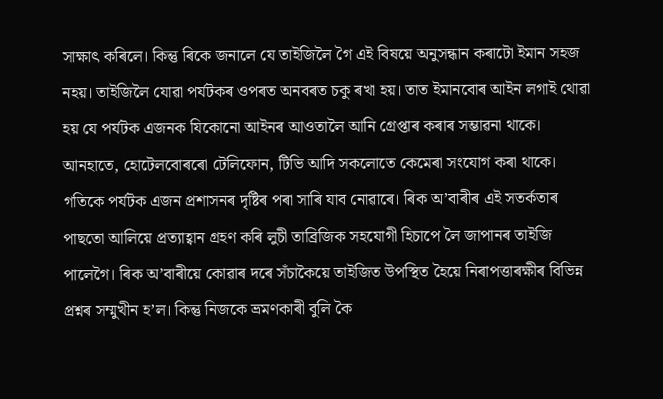সাক্ষাৎ কৰিলে। কিন্তু ৰিকে জনালে যে তাইজিলৈ গৈ এই বিষয়ে অনুসন্ধান কৰাটো ইমান সহজ নহয়। তাইজিলৈ যোৱা পৰ্যটকৰ ওপৰত অনবৰত চকু ৰখা হয়। তাত ইমানবোৰ আইন লগাই থোৱা হয় যে পর্যটক এজনক যিকোনো আইনৰ আওতালৈ আনি গ্রেপ্তাৰ কৰাৰ সম্ভাৱনা থাকে। আনহাতে, হোটেলবোৰৰো টেলিফোন, টিভি আদি সকলোতে কেমেৰা সংযোগ কৰা থাকে। গতিকে পর্যটক এজন প্ৰশাসনৰ দৃষ্টিৰ পৰা সাৰি যাব নোৱাৰে। ৰিক অ’বাৰীৰ এই সতর্কতাৰ পাছতো আলিয়ে প্রত্যাহ্বান গ্রহণ কৰি লুচী তাব্রিজিক সহযোগী হিচাপে লৈ জাপানৰ তাইজি পালেগৈ। ৰিক অ’বাৰীয়ে কোৱাৰ দৰে সঁচাকৈয়ে তাইজিত উপস্থিত হৈয়ে নিৰাপত্তাৰক্ষীৰ বিভিন্ন প্রশ্নৰ সম্মুখীন হ’ল। কিন্তু নিজকে ভ্রমণকাৰী বুলি কৈ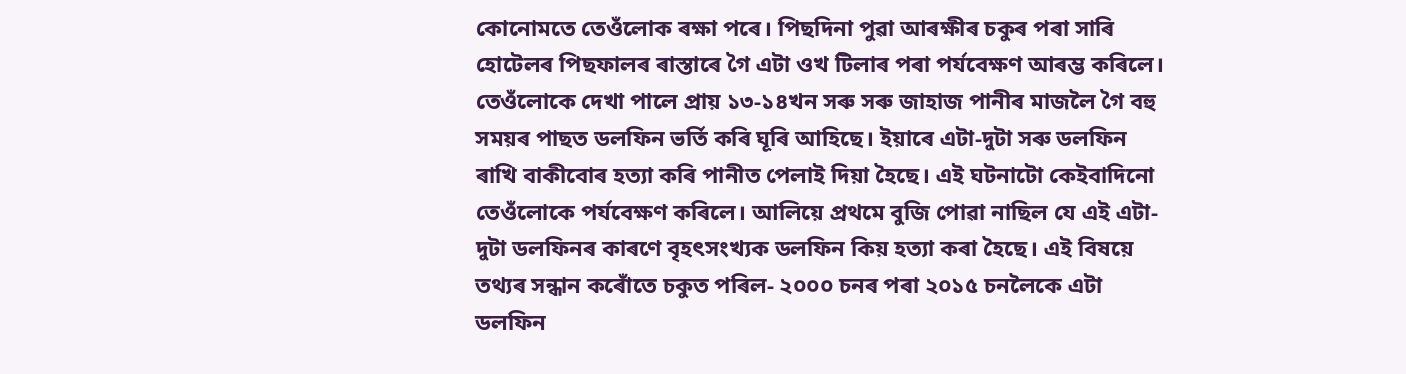কোনোমতে তেওঁলোক ৰক্ষা পৰে। পিছদিনা পুৱা আৰক্ষীৰ চকুৰ পৰা সাৰি হোটেলৰ পিছফালৰ ৰাস্তাৰে গৈ এটা ওখ টিলাৰ পৰা পর্যবেক্ষণ আৰম্ভ কৰিলে। তেওঁলোকে দেখা পালে প্রায় ১৩-১৪খন সৰু সৰু জাহাজ পানীৰ মাজলৈ গৈ বহু সময়ৰ পাছত ডলফিন ভৰ্তি কৰি ঘূৰি আহিছে। ইয়াৰে এটা-দুটা সৰু ডলফিন ৰাখি বাকীবোৰ হত্যা কৰি পানীত পেলাই দিয়া হৈছে। এই ঘটনাটো কেইবাদিনো তেওঁলোকে পর্যবেক্ষণ কৰিলে। আলিয়ে প্রথমে বুজি পোৱা নাছিল যে এই এটা-দুটা ডলফিনৰ কাৰণে বৃহৎসংখ্যক ডলফিন কিয় হত্যা কৰা হৈছে। এই বিষয়ে তথ্যৰ সন্ধান কৰোঁতে চকুত পৰিল- ২০০০ চনৰ পৰা ২০১৫ চনলৈকে এটা ডলফিন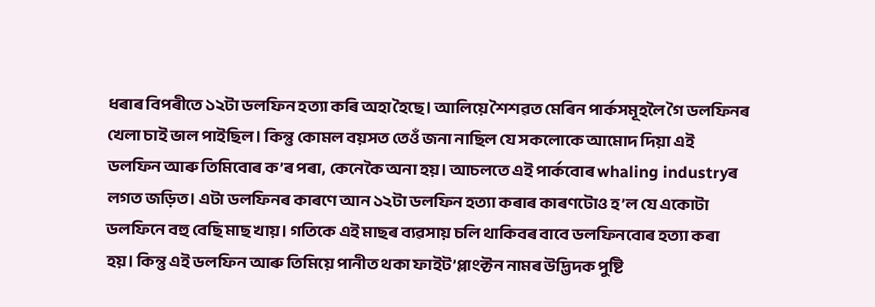ধৰাৰ বিপৰীতে ১২টা ডলফিন হত্যা কৰি অহা হৈছে। আলিয়ে শৈশৱত মেৰিন পার্কসমূহলৈ গৈ ডলফিনৰ খেলা চাই ভাল পাইছিল। কিন্তু কোমল বয়সত তেওঁ জনা নাছিল যে সকলোকে আমোদ দিয়া এই ডলফিন আৰু তিমিবোৰ ক’ৰ পৰা, কেনেকৈ অনা হয়। আচলতে এই পার্কবোৰ whaling industryৰ লগত জড়িত। এটা ডলফিনৰ কাৰণে আন ১২টা ডলফিন হত্যা কৰাৰ কাৰণটোও হ’ল যে একোটা ডলফিনে বহু বেছি মাছ খায়। গতিকে এই মাছৰ ব্যৱসায় চলি থাকিবৰ বাবে ডলফিনবোৰ হত্যা কৰা হয়। কিন্তু এই ডলফিন আৰু তিমিয়ে পানীত থকা ফাইট’প্লাংক্টন নামৰ উদ্ভিদক পুষ্টি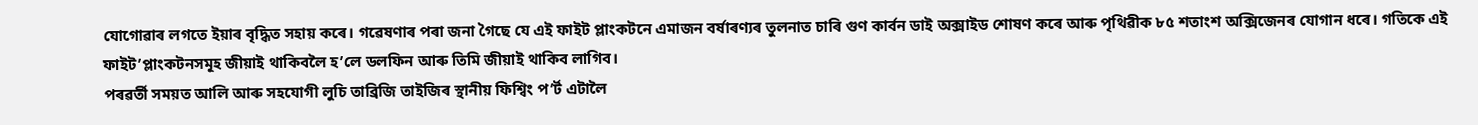যোগোৱাৰ লগতে ইয়াৰ বৃদ্ধিত সহায় কৰে। গৱেষণাৰ পৰা জনা গৈছে যে এই ফাইট প্লাংকটনে এমাজন বৰ্ষাৰণ্যৰ তুলনাত চাৰি গুণ কার্বন ডাই অক্সাইড শোষণ কৰে আৰু পৃথিৱীক ৮৫ শতাংশ অক্সিজেনৰ যোগান ধৰে। গতিকে এই ফাইট’প্লাংকটনসমূহ জীয়াই থাকিবলৈ হ’লে ডলফিন আৰু তিমি জীয়াই থাকিব লাগিব।
পৰৱৰ্তী সময়ত আলি আৰু সহযোগী লুচি তাব্রিজি তাইজিৰ স্থানীয় ফিশ্বিং প’র্ট এটালৈ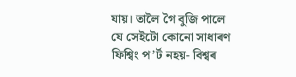যায়। তালৈ গৈ বুজি পালে যে সেইটো কোনো সাধাৰণ ফিশ্বিং প’র্ট নহয়- বিশ্বৰ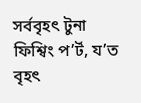সৰ্ববৃহৎ টুনা ফিশ্বিং প’র্ট, য’ত বৃহৎ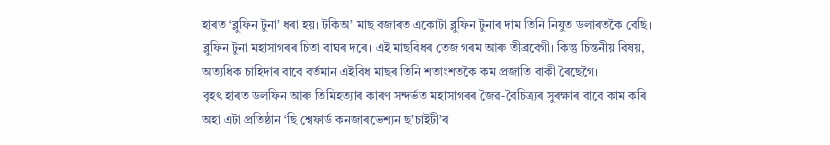হাৰত ‘ব্লুফিন টুনা’ ধৰা হয়। টকিঅ’ মাছ বজাৰত একোটা ব্লুফিন টুনাৰ দাম তিনি নিযুত ডলাৰতকৈ বেছি। ব্লুফিন টুনা মহাসাগৰৰ চিতা বাঘৰ দৰে। এই মাছবিধৰ তেজ গৰম আৰু তীব্রবেগী। কিন্তু চিন্তনীয় বিষয়, অত্যধিক চাহিদাৰ বাবে বর্তমান এইবিধ মাছৰ তিনি শতাংশতকৈ কম প্রজাতি বাকী ৰৈছেগৈ।
বৃহৎ হাৰত ডলফিন আৰু তিমিহত্যাৰ কাৰণ সন্দৰ্ভত মহাসাগৰৰ জৈৱ-বৈচিত্র্যৰ সুৰক্ষাৰ বাবে কাম কৰি অহা এটা প্রতিষ্ঠান ‘ছি শ্বেফাৰ্ড কনজাৰভেশ্যন ছʼচাইটী’ৰ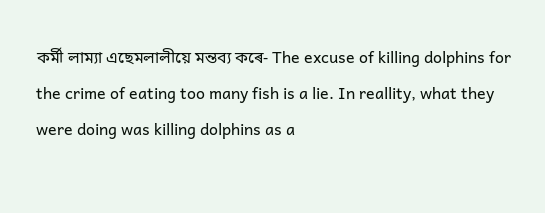কৰ্মী লাম্যা এছেমলালীয়ে মন্তব্য কৰে- The excuse of killing dolphins for the crime of eating too many fish is a lie. In reallity, what they were doing was killing dolphins as a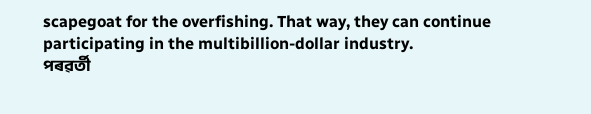scapegoat for the overfishing. That way, they can continue participating in the multibillion-dollar industry.
পৰৱৰ্তী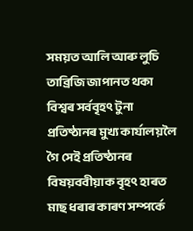সময়ত আলি আৰু লুচি তাব্রিজি জাপানত থকা বিশ্বৰ সৰ্ববৃহৎ টুনা প্রতিষ্ঠানৰ মুখ্য কার্যালয়লৈ গৈ সেই প্রতিষ্ঠানৰ বিষয়ববীয়াক বৃহৎ হাৰত মাছ ধৰাৰ কাৰণ সম্পর্কে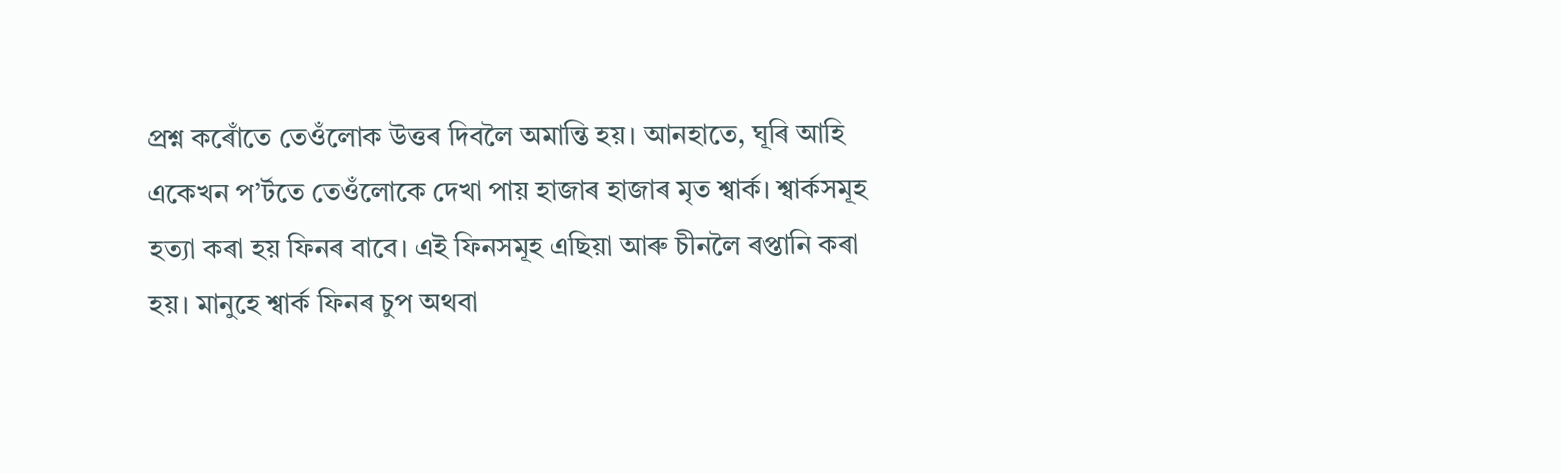প্রশ্ন কৰোঁতে তেওঁলোক উত্তৰ দিবলৈ অমান্তি হয়। আনহাতে, ঘূৰি আহি একেখন প’ৰ্টতে তেওঁলোকে দেখা পায় হাজাৰ হাজাৰ মৃত শ্বার্ক। শ্বার্কসমূহ হত্যা কৰা হয় ফিনৰ বাবে। এই ফিনসমূহ এছিয়া আৰু চীনলৈ ৰপ্তানি কৰা হয়। মানুহে শ্বাৰ্ক ফিনৰ চুপ অথবা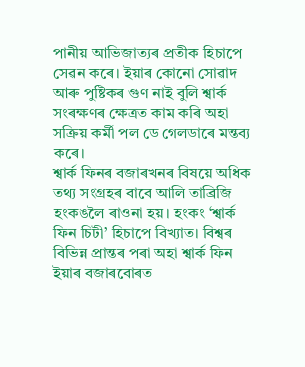পানীয় আভিজাত্যৰ প্রতীক হিচাপে সেৱন কৰে। ইয়াৰ কোনো সোৱাদ আৰু পুষ্টিকৰ গুণ নাই বুলি শ্বার্ক সংৰক্ষণৰ ক্ষেত্ৰত কাম কৰি অহা সক্রিয় কর্মী পল ডে গেলডাৰে মন্তব্য কৰে।
শ্বাৰ্ক ফিনৰ বজাৰখনৰ বিষয়ে অধিক তথ্য সংগ্ৰহৰ বাবে আলি তাব্রিজি হংকঙলৈ ৰাওনা হয়। হংকং ‘শ্বার্ক ফিন চিটী’ হিচাপে বিখ্যাত। বিশ্বৰ বিভিন্ন প্ৰান্তৰ পৰা অহা শ্বাৰ্ক ফিন ইয়াৰ বজাৰবোৰত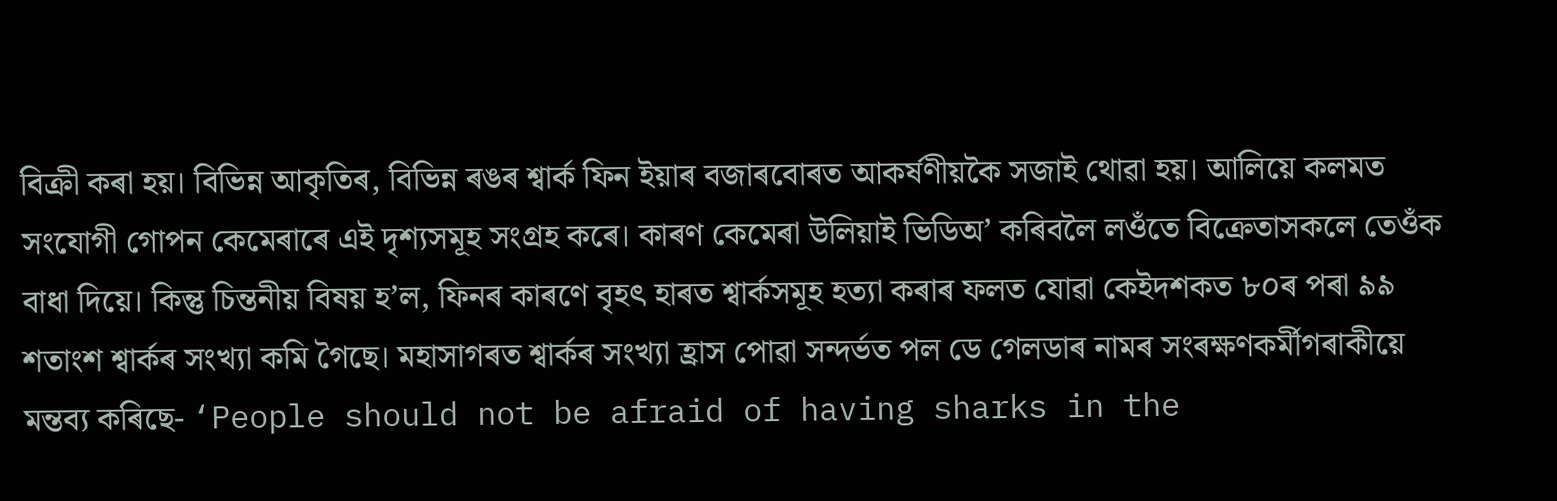বিক্ৰী কৰা হয়। বিভিন্ন আকৃতিৰ, বিভিন্ন ৰঙৰ শ্বাৰ্ক ফিন ইয়াৰ বজাৰবোৰত আকর্ষণীয়কৈ সজাই থোৱা হয়। আলিয়ে কলমত সংযোগী গোপন কেমেৰাৰে এই দৃশ্যসমূহ সংগ্ৰহ কৰে। কাৰণ কেমেৰা উলিয়াই ভিডিঅ’ কৰিবলৈ লওঁতে বিক্রেতাসকলে তেওঁক বাধা দিয়ে। কিন্তু চিন্তনীয় বিষয় হ’ল, ফিনৰ কাৰণে বৃহৎ হাৰত শ্বার্কসমূহ হত্যা কৰাৰ ফলত যোৱা কেইদশকত ৮০ৰ পৰা ৯৯ শতাংশ শ্বাৰ্কৰ সংখ্যা কমি গৈছে। মহাসাগৰত শ্বাৰ্কৰ সংখ্যা হ্রাস পোৱা সন্দৰ্ভত পল ডে গেলডাৰ নামৰ সংৰক্ষণকর্মীগৰাকীয়ে মন্তব্য কৰিছে- ‘People should not be afraid of having sharks in the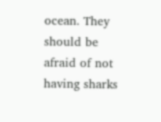ocean. They should be afraid of not having sharks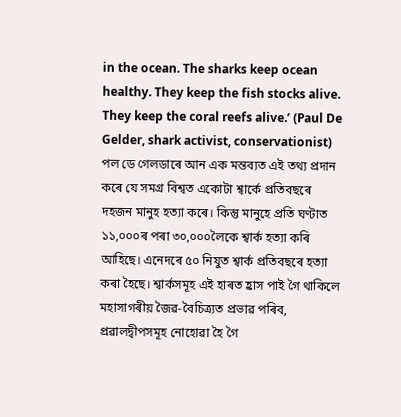in the ocean. The sharks keep ocean healthy. They keep the fish stocks alive. They keep the coral reefs alive.’ (Paul De Gelder, shark activist, conservationist) পল ডে গেলডাৰে আন এক মন্তব্যত এই তথ্য প্রদান কৰে যে সমগ্র বিশ্বত একোটা শ্বার্কে প্রতিবছৰে দহজন মানুহ হত্যা কৰে। কিন্তু মানুহে প্রতি ঘণ্টাত ১১,০০০ৰ পৰা ৩০,০০০লৈকে শ্বার্ক হত্যা কৰি আহিছে। এনেদৰে ৫০ নিযুত শ্বার্ক প্রতিবছৰে হত্যা কৰা হৈছে। শ্বার্কসমূহ এই হাৰত হ্রাস পাই গৈ থাকিলে মহাসাগৰীয় জৈৱ-বৈচিত্র্যত প্রভাৱ পৰিব, প্ৰৱালদ্বীপসমূহ নোহোৱা হৈ গৈ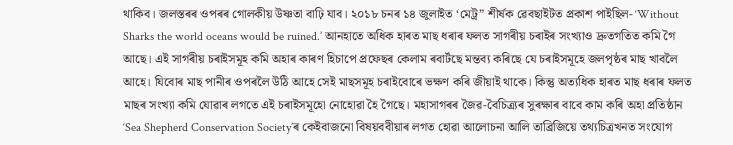থাকিব। জলস্তৰৰ ওপৰৰ গোলকীয় উষ্ণতা বাঢ়ি যাব। ২০১৮ চনৰ ১৪ জুলাইত ‘মেট্র” শীর্ষক ৱেবছাইটত প্রকাশ পাইছিল- ‘Without Sharks the world oceans would be ruined.’ আনহাতে অধিক হাৰত মাছ ধৰাৰ ফলত সাগৰীয় চৰাইৰ সংখ্যাও দ্রুতগতিত কমি গৈ আছে। এই সাগৰীয় চৰাইসমূহ কমি অহাৰ কাৰণ হিচাপে প্ৰফেছৰ কেলাম ৰবাৰ্টছে মন্তব্য কৰিছে যে চৰাইসমূহে জলপৃষ্ঠৰ মাছ খাবলৈ আহে। যিবোৰ মাছ পানীৰ ওপৰলৈ উঠি আহে সেই মাছসমূহ চৰাইবোৰে ভক্ষণ কৰি জীয়াই থাকে। কিন্তু অত্যধিক হাৰত মাছ ধৰাৰ ফলত মাছৰ সংখ্যা কমি যোৱাৰ লগতে এই চৰাইসমূহো নোহোৱা হৈ গৈছে। মহাসাগৰৰ জৈৱ-বৈচিত্ৰ্যৰ সুৰক্ষাৰ বাবে কাম কৰি অহা প্রতিষ্ঠান ‘Sea Shepherd Conservation Society’ৰ কেইবাজনো বিষয়ববীয়াৰ লগত হোৱা আলোচনা আলি তাব্রিজিয়ে তথ্যচিত্ৰখনত সংযোগ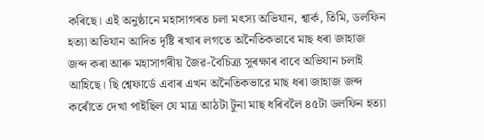কৰিছে। এই অনুষ্ঠানে মহাসাগৰত চলা মৎস্য অভিযান, শ্বার্ক, তিমি, ডলফিন হত্যা অভিযান আদিত দৃষ্টি ৰখাৰ লগতে অনৈতিকভাবে মাছ ধৰা জাহাজ জব্দ কৰা আৰু মহাসাগৰীয় জৈৱ-বৈচিত্র্য সুৰক্ষাৰ বাবে অভিযান চলাই আহিছে। ছি শ্বেফার্ডে এবাৰ এখন অনৈতিকভারে মাছ ধৰা জাহাজ জব্দ কৰোঁতে দেখা পাইছিল যে মাত্র আঠটা টুনা মাছ ধৰিবলৈ ৪৫টা ডলফিন হত্যা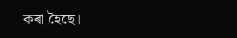কৰা হৈছে।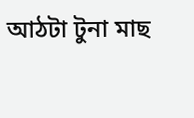আঠটা টুনা মাছ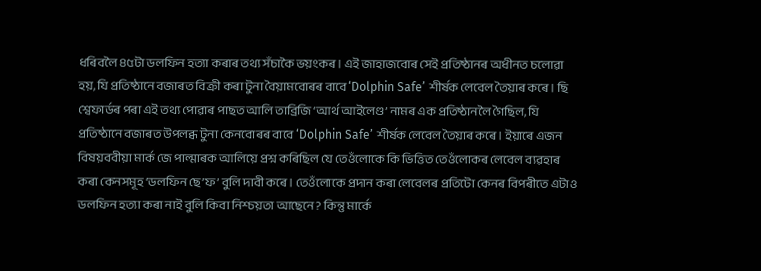ধৰিবলৈ ৪৫টা ডলফিন হত্যা কৰাৰ তথ্য সঁচাকৈ ভয়ংকৰ। এই জাহাজবোৰ সেই প্রতিষ্ঠানৰ অধীনত চলোৱা হয়, যি প্রতিষ্ঠানে বজাৰত বিক্ৰী কৰা টুনা বৈয়ামবোৰৰ বাবে ‘Dolphin Safe’ শীর্ষক লেবেল তৈয়াৰ কৰে। ছি শ্বেফাৰ্ডৰ পৰা এই তথ্য পোৱাৰ পাছত আলি তাব্রিজি ‘আর্থ আইলেণ্ড’ নামৰ এক প্রতিষ্ঠানলৈ গৈছিল, যি প্রতিষ্ঠানে বজাৰত উপলব্ধ টুনা কেনবোৰৰ বাবে ‘Dolphin Safe’ শীর্ষক লেবেল তৈয়াৰ কৰে। ইয়াৰে এজন বিষয়ববীয়া মার্ক জে পাল্মাৰক আলিয়ে প্রশ্ন কৰিছিল যে তেওঁলোকে কি ভিত্তিত তেওঁলোকৰ লেবেল ব্যৱহাৰ কৰা কেনসমূহ ‘ডলফিন ছে’ফ’ বুলি দাবী কৰে। তেওঁলোকে প্রদান কৰা লেবেলৰ প্ৰতিটো কেনৰ বিপৰীতে এটাও ডলফিন হত্যা কৰা নাই বুলি কিবা নিশ্চয়তা আছেনে? কিন্তু মাৰ্কে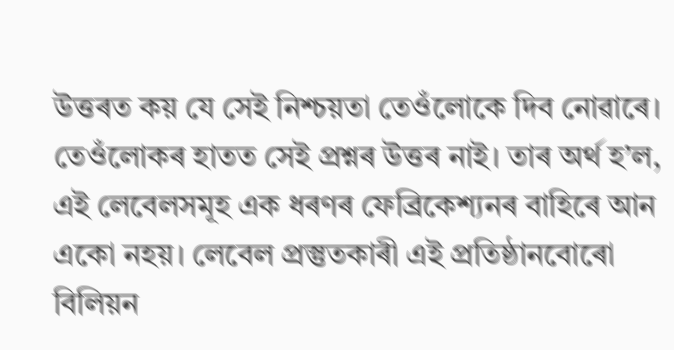উত্তৰত কয় যে সেই নিশ্চয়তা তেওঁলোকে দিব নোৱাৰে। তেওঁলোকৰ হাতত সেই প্রশ্নৰ উত্তৰ নাই। তাৰ অৰ্থ হ’ল, এই লেবেলসমূহ এক ধৰণৰ ফেব্রিকেশ্যনৰ বাহিৰে আন একো নহয়। লেবেল প্রস্তুতকাৰী এই প্রতিষ্ঠানবোৰো বিলিয়ন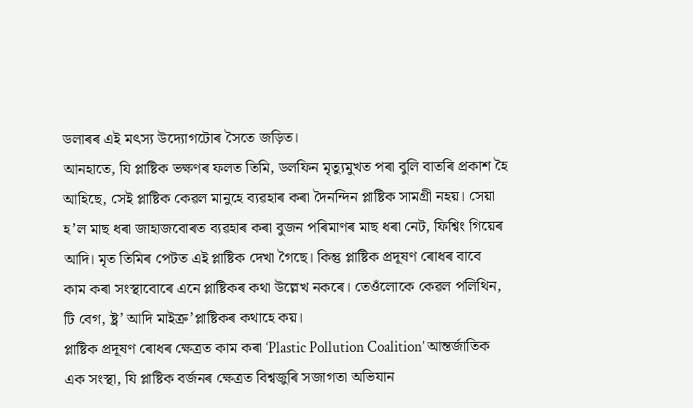ডলাৰৰ এই মৎস্য উদ্যোগটোৰ সৈতে জড়িত।
আনহাতে, যি প্লাষ্টিক ভক্ষণৰ ফলত তিমি, ডলফিন মৃত্যুমুখত পৰা বুলি বাতৰি প্ৰকাশ হৈ আহিছে, সেই প্লাষ্টিক কেৱল মানুহে ব্যৱহাৰ কৰা দৈনন্দিন প্লাষ্টিক সামগ্রী নহয়। সেয়া হ’ল মাছ ধৰা জাহাজবোৰত ব্যৱহাৰ কৰা বুজন পৰিমাণৰ মাছ ধৰা নেট, ফিশ্বিং গিয়েৰ আদি। মৃত তিমিৰ পেটত এই প্লাষ্টিক দেখা গৈছে। কিন্তু প্লাষ্টিক প্রদূষণ ৰোধৰ বাবে কাম কৰা সংস্থাবোৰে এনে প্লাষ্টিকৰ কথা উল্লেখ নকৰে। তেওঁলোকে কেৱল পলিথিন, টি বেগ, ষ্ট্ৰ’ আদি মাইক্র’প্লাষ্টিকৰ কথাহে কয়।
প্লাষ্টিক প্ৰদূষণ ৰোধৰ ক্ষেত্ৰত কাম কৰা ‘Plastic Pollution Coalition’ আন্তর্জাতিক এক সংস্থা, যি প্লাষ্টিক বৰ্জনৰ ক্ষেত্ৰত বিশ্বজুৰি সজাগতা অভিযান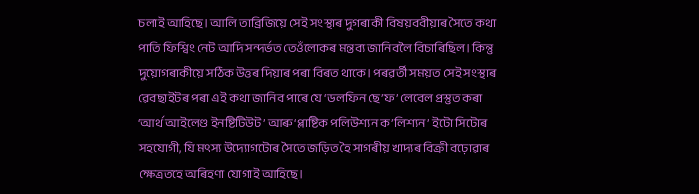চলাই আহিছে। আলি তাব্রিজিয়ে সেই সংস্থাৰ দুগৰাকী বিষয়ববীয়াৰ সৈতে কথা পাতি ফিশ্বিং নেট আদি সন্দৰ্ভত তেওঁলোকৰ মন্তব্য জানিবলৈ বিচাৰিছিল। কিন্তু দুয়োগৰাকীয়ে সঠিক উত্তৰ দিয়াৰ পৰা বিৰত থাকে। পৰৱৰ্তী সময়ত সেই সংস্থাৰ ৱেবছাইটৰ পৰা এই কথা জানিব পাৰে যে ‘ডলফিন ছে’ফ’ লেবেল প্ৰস্তুত কৰা ‘আর্থ আইলেণ্ড ইনষ্টিটিউট’ আৰু ‘প্লাষ্টিক পলিউশ্যন ক’লিশ্যন’ ইটো সিটোৰ সহযোগী, যি মৎস্য উদ্যোগটোৰ সৈতে জড়িত হৈ সাগৰীয় খাদ্যৰ বিক্ৰী বঢ়োৱাৰ ক্ষেত্ৰতহে অৰিহণা যোগাই আহিছে।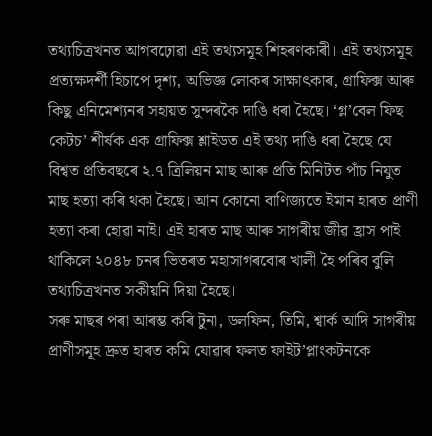তথ্যচিত্ৰখনত আগবঢ়োৱা এই তথ্যসমূহ শিহৰণকাৰী। এই তথ্যসমূহ প্রত্যক্ষদর্শী হিচাপে দৃশ্য, অভিজ্ঞ লোকৰ সাক্ষাৎকাৰ, গ্রাফিক্স আৰু কিছু এনিমেশ্যনৰ সহায়ত সুন্দৰকৈ দাঙি ধৰা হৈছে। ‘গ্ল’বেল ফিছ কেটচ’ শীর্ষক এক গ্রাফিক্স শ্লাইডত এই তথ্য দাঙি ধৰা হৈছে যে বিশ্বত প্রতিবছৰে ২.৭ ত্ৰিলিয়ন মাছ আৰু প্রতি মিনিটত পাঁচ নিযুত মাছ হত্যা কৰি থকা হৈছে। আন কোনো বাণিজ্যতে ইমান হাৰত প্রাণী হত্যা কৰা হোৱা নাই। এই হাৰত মাছ আৰু সাগৰীয় জীৱ হ্রাস পাই থাকিলে ২০৪৮ চনৰ ভিতৰত মহাসাগৰবোৰ খালী হৈ পৰিব বুলি তথ্যচিত্রখনত সকীয়নি দিয়া হৈছে।
সৰু মাছৰ পৰা আৰম্ভ কৰি টুনা, ডলফিন, তিমি, শ্বার্ক আদি সাগৰীয় প্রাণীসমূহ দ্রুত হাৰত কমি যোৱাৰ ফলত ফাইট’প্লাংকটনকে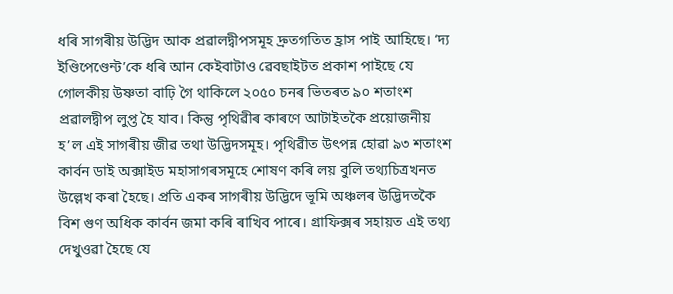ধৰি সাগৰীয় উদ্ভিদ আক প্রৱালদ্বীপসমূহ দ্রুতগতিত হ্রাস পাই আহিছে। ‘দ্য ইণ্ডিপেণ্ডেন্ট’কে ধৰি আন কেইবাটাও ৱেবছাইটত প্রকাশ পাইছে যে গোলকীয় উষ্ণতা বাঢ়ি গৈ থাকিলে ২০৫০ চনৰ ভিতৰত ৯০ শতাংশ প্ৰৱালদ্বীপ লুপ্ত হৈ যাব। কিন্তু পৃথিৱীৰ কাৰণে আটাইতকৈ প্রয়োজনীয় হ’ল এই সাগৰীয় জীৱ তথা উদ্ভিদসমূহ। পৃথিৱীত উৎপন্ন হোৱা ৯৩ শতাংশ কার্বন ডাই অক্সাইড মহাসাগৰসমূহে শোষণ কৰি লয় বুলি তথ্যচিত্ৰখনত উল্লেখ কৰা হৈছে। প্রতি একৰ সাগৰীয় উদ্ভিদে ভূমি অঞ্চলৰ উদ্ভিদতকৈ বিশ গুণ অধিক কাৰ্বন জমা কৰি ৰাখিব পাৰে। গ্রাফিক্সৰ সহায়ত এই তথ্য দেখুওৱা হৈছে যে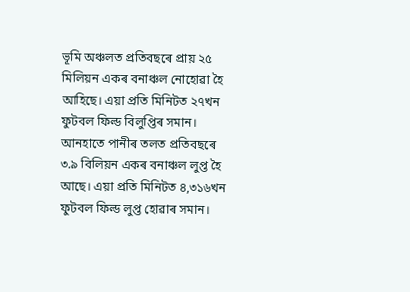ভূমি অঞ্চলত প্রতিবছৰে প্রায় ২৫ মিলিয়ন একৰ বনাঞ্চল নোহোৱা হৈ আহিছে। এয়া প্রতি মিনিটত ২৭খন ফুটবল ফিল্ড বিলুপ্তিৰ সমান। আনহাতে পানীৰ তলত প্ৰতিবছৰে ৩.৯ বিলিয়ন একৰ বনাঞ্চল লুপ্ত হৈ আছে। এয়া প্রতি মিনিটত ৪,৩১৬খন ফুটবল ফিল্ড লুপ্ত হোৱাৰ সমান।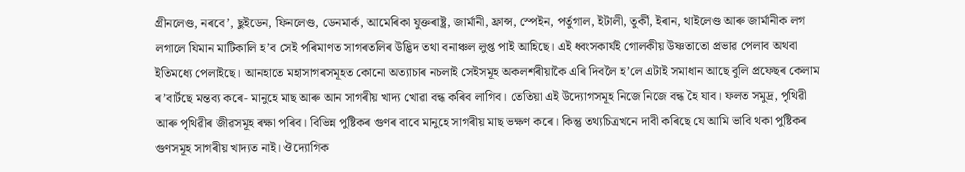গ্রীনলেণ্ড, নৰবে’, ছুইডেন, ফিনলেণ্ড, ডেনমার্ক, আমেৰিকা যুক্তৰাষ্ট্র, জার্মানী, ফ্রান্স, স্পেইন, পর্তুগাল, ইটালী, তুর্কী, ইৰান, থাইলেণ্ড আৰু জার্মানীক লগ লগালে যিমান মাটিকালি হ’ব সেই পৰিমাণত সাগৰতলিৰ উদ্ভিদ তথা বনাঞ্চল লুপ্ত পাই আহিছে। এই ধ্বংসকার্যই গোলকীয় উষ্ণতাতো প্রভাৱ পেলাব অথবা ইতিমধ্যে পেলাইছে। আনহাতে মহাসাগৰসমূহত কোনো অত্যাচাৰ নচলাই সেইসমূহ অকলশৰীয়াকৈ এৰি দিবলৈ হ’লে এটাই সমাধান আছে বুলি প্ৰফেছৰ কেলাম ৰ’বাৰ্টছে মন্তব্য কৰে- মানুহে মাছ আৰু আন সাগৰীয় খাদ্য খোৱা বন্ধ কৰিব লাগিব। তেতিয়া এই উদ্যোগসমূহ নিজে নিজে বন্ধ হৈ যাব। ফলত সমুদ্র, পৃথিৱী আৰু পৃথিৱীৰ জীৱসমূহ ৰক্ষা পৰিব। বিভিন্ন পুষ্টিকৰ গুণৰ বাবে মানুহে সাগৰীয় মাছ ভক্ষণ কৰে। কিন্তু তথ্যচিত্রখনে দাবী কৰিছে যে আমি ভাবি থকা পুষ্টিকৰ গুণসমূহ সাগৰীয় খাদ্যত নাই। ঔদ্যোগিক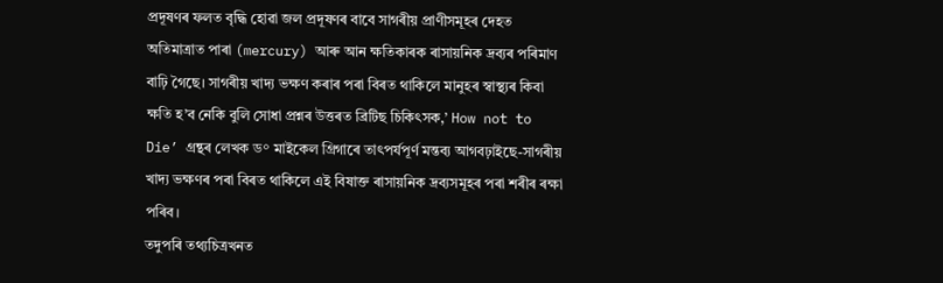প্ৰদূষণৰ ফলত বৃদ্ধি হোৱা জল প্রদূষণৰ বাবে সাগৰীয় প্রাণীসমূহৰ দেহত অতিমাত্ৰাত পাৰা (mercury) আৰু আন ক্ষতিকাৰক ৰাসায়নিক দ্রব্যৰ পৰিমাণ বাঢ়ি গৈছে। সাগৰীয় খাদ্য ভক্ষণ কৰাৰ পৰা বিৰত থাকিলে মানুহৰ স্বাস্থ্যৰ কিবা ক্ষতি হ’ব নেকি বুলি সোধা প্ৰশ্নৰ উত্তৰত ব্ৰিটিছ চিকিৎসক,’ How not to Die’ গ্ৰন্থৰ লেখক ড° মাইকেল গ্ৰিগাৰে তাৎপর্যপূর্ণ মন্তব্য আগবঢ়াইছে-সাগৰীয় খাদ্য ভক্ষণৰ পৰা বিৰত থাকিলে এই বিষাক্ত ৰাসায়নিক দ্রব্যসমূহৰ পৰা শৰীৰ ৰক্ষা পৰিব।
তদুপৰি তথ্যচিত্ৰখনত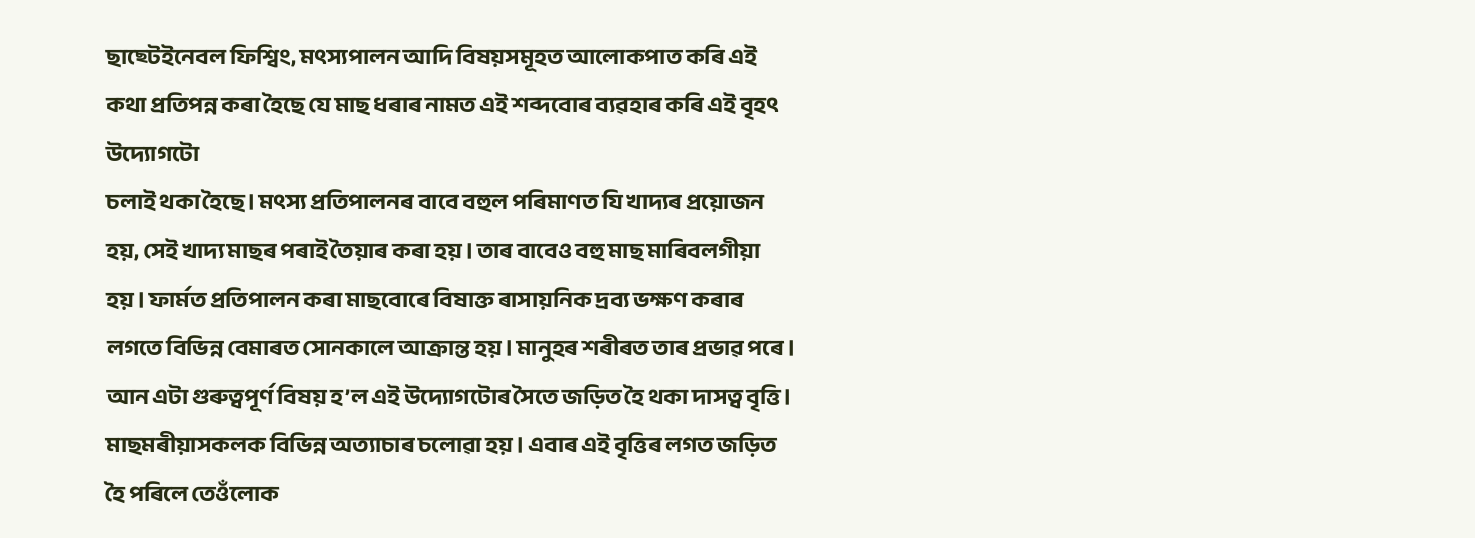ছাছ্টেইনেবল ফিশ্বিং, মৎস্যপালন আদি বিষয়সমূহত আলোকপাত কৰি এই কথা প্ৰতিপন্ন কৰা হৈছে যে মাছ ধৰাৰ নামত এই শব্দবোৰ ব্যৱহাৰ কৰি এই বৃহৎ উদ্যোগটো
চলাই থকা হৈছে। মৎস্য প্রতিপালনৰ বাবে বহুল পৰিমাণত যি খাদ্যৰ প্ৰয়োজন হয়, সেই খাদ্য মাছৰ পৰাই তৈয়াৰ কৰা হয়। তাৰ বাবেও বহু মাছ মাৰিবলগীয়া হয়। ফার্মত প্রতিপালন কৰা মাছবোৰে বিষাক্ত ৰাসায়নিক দ্রব্য ভক্ষণ কৰাৰ লগতে বিভিন্ন বেমাৰত সোনকালে আক্রান্ত হয়। মানুহৰ শৰীৰত তাৰ প্ৰভাৱ পৰে। আন এটা গুৰুত্বপূর্ণ বিষয় হ’ল এই উদ্যোগটোৰ সৈতে জড়িত হৈ থকা দাসত্ব বৃত্তি। মাছমৰীয়াসকলক বিভিন্ন অত্যাচাৰ চলোৱা হয়। এবাৰ এই বৃত্তিৰ লগত জড়িত হৈ পৰিলে তেওঁলোক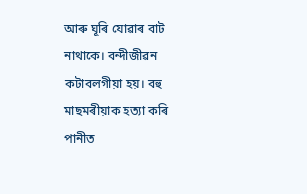আৰু ঘূৰি যোৱাৰ বাট নাথাকে। বন্দীজীৱন কটাবলগীয়া হয়। বহু মাছমৰীয়াক হত্যা কৰি পানীত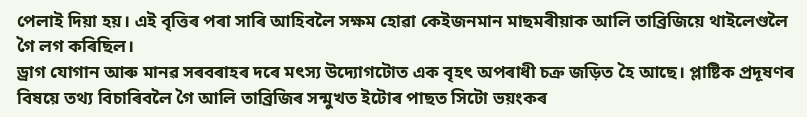পেলাই দিয়া হয়। এই বৃত্তিৰ পৰা সাৰি আহিবলৈ সক্ষম হোৱা কেইজনমান মাছমৰীয়াক আলি তাব্রিজিয়ে থাইলেণ্ডলৈ গৈ লগ কৰিছিল।
ড্রাগ যোগান আৰু মানৱ সৰবৰাহৰ দৰে মৎস্য উদ্যোগটোত এক বৃহৎ অপৰাধী চক্র জড়িত হৈ আছে। প্লাষ্টিক প্ৰদূষণৰ বিষয়ে তথ্য বিচাৰিবলৈ গৈ আলি তাব্রিজিৰ সন্মুখত ইটোৰ পাছত সিটো ভয়ংকৰ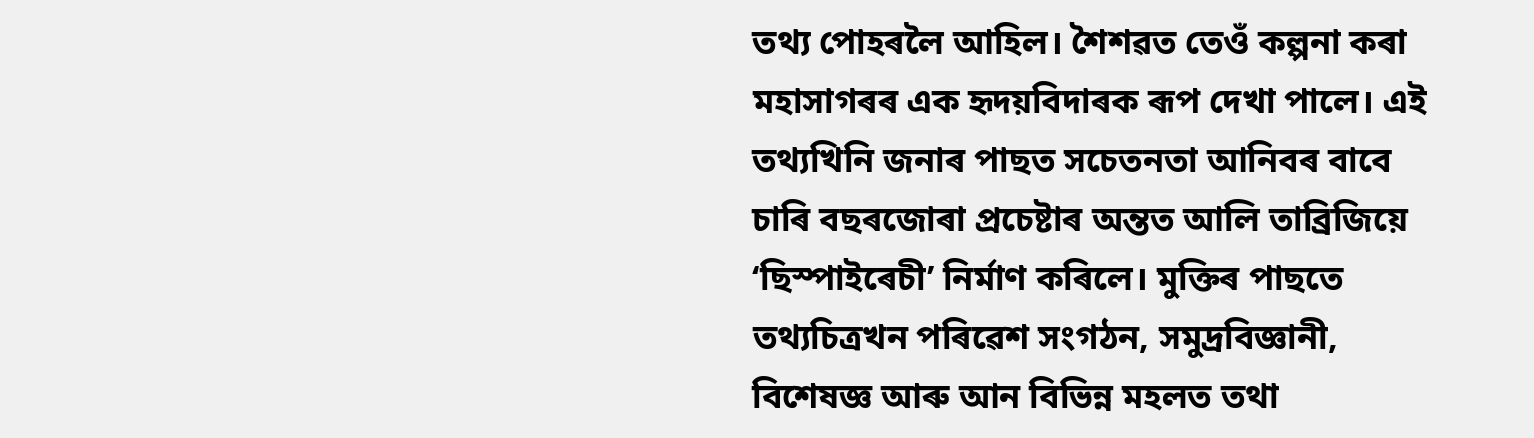তথ্য পোহৰলৈ আহিল। শৈশৱত তেওঁ কল্পনা কৰা মহাসাগৰৰ এক হৃদয়বিদাৰক ৰূপ দেখা পালে। এই তথ্যখিনি জনাৰ পাছত সচেতনতা আনিবৰ বাবে চাৰি বছৰজোৰা প্ৰচেষ্টাৰ অন্তত আলি তাব্রিজিয়ে ‘ছিস্পাইৰেচী’ নিৰ্মাণ কৰিলে। মুক্তিৰ পাছতে তথ্যচিত্ৰখন পৰিৱেশ সংগঠন, সমুদ্রবিজ্ঞানী, বিশেষজ্ঞ আৰু আন বিভিন্ন মহলত তথা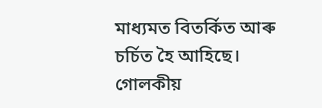মাধ্যমত বিতর্কিত আৰু চৰ্চিত হৈ আহিছে। গোলকীয়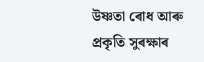উষ্ণতা ৰোধ আৰু প্ৰকৃতি সুৰক্ষাৰ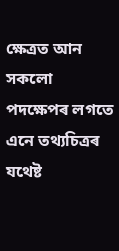ক্ষেত্ৰত আন সকলো পদক্ষেপৰ লগতে এনে তথ্যচিত্ৰৰ যথেষ্ট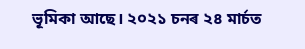ভূমিকা আছে। ২০২১ চনৰ ২৪ মাৰ্চত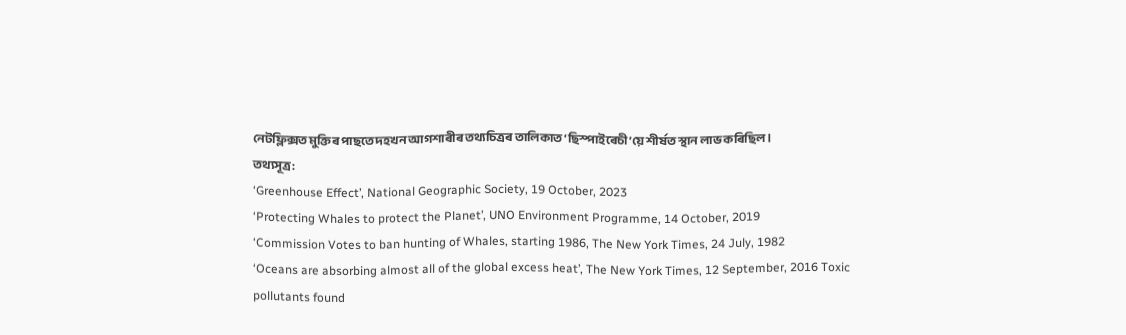নেটফ্লিক্সত মুক্তিৰ পাছতে দহখন আগশাৰীৰ তথ্যচিত্ৰৰ তালিকাত ‘ছিস্পাইৰেচী’য়ে শীর্ষত স্থান লাভ কৰিছিল।
তথ্যসূত্র:
‘Greenhouse Effect’, National Geographic Society, 19 October, 2023
‘Protecting Whales to protect the Planet’, UNO Environment Programme, 14 October, 2019
‘Commission Votes to ban hunting of Whales, starting 1986, The New York Times, 24 July, 1982
‘Oceans are absorbing almost all of the global excess heat’, The New York Times, 12 September, 2016 Toxic pollutants found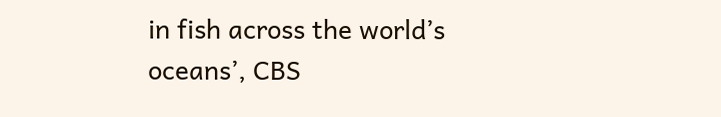in fish across the world’s oceans’, CBS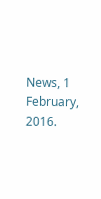News, 1 February, 2016.